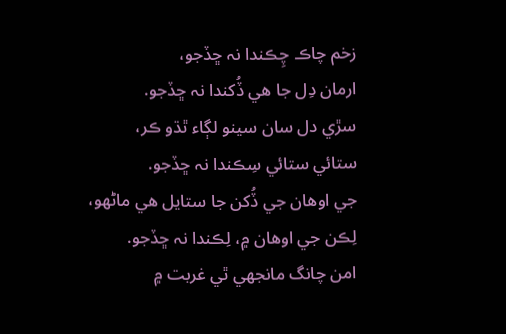زخم چاڪ چِڪندا نہ ڇڏجو،
ارمان دِل جا هي ڏُکندا نہ ڇڏجو.
سڙي دل سان سينو لڳاء ٿڌو ڪر،
ستائي ستائي سِڪندا نہ ڇڏجو.
جي اوهان جي ڏُکن جا ستايل هي ماڻھو،
لِڪن جي اوهان ۾، لِڪندا نہ ڇڏجو.
امن چانگ مانجهي ٿي غربت ۾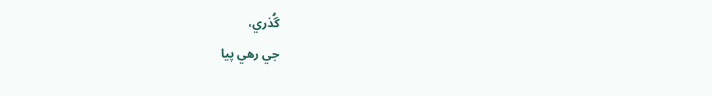گُذري،
جي رهي پيا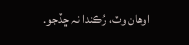اوهان وٽ، رُڪندا نہ ڇڏجو.